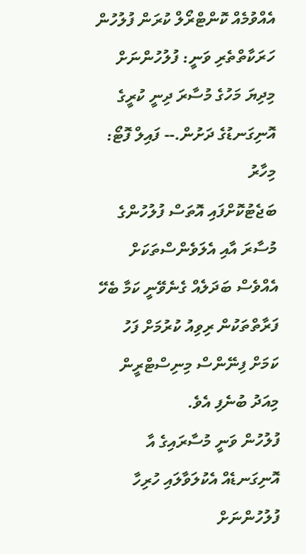އެއްވުމެއް ކޮންޓްރޯލް ކުރަން ފުލުހުން ހަރަކާތްތެރި ވަނީ: ފުލުހުންނަށް މިދިޔަ މަހުގެ މުސާރަ ދިނީ ކުރީގެ އޮނިގަނޑުގެ ދަށުން.-- ފައިލް ފޮޓޯ: މިހާރު
ބަޖެޓުކޮށްފައި އޮތަސް ފުލުހުންގެ މުސާރަ އާއި އެލަވެންސްތަކަށް އެއްވެސް ބަދަލެއް ގެނެވޭނީ ކަމާ ބެހޭ ފަރާތްތަކުން ރިވިއު ކުރުމަށް ފަހު ކަމަށް ފިނޭންސް މިނިސްޓްރީން މިއަދު ބުނެފި އެވެ.
ފުލުހުން ވަނީ މުސާރައިގެ އާ އޮނިގަނޑެއް އެކުލަވާލައި ހުރިހާ ފުލުހުންނަށް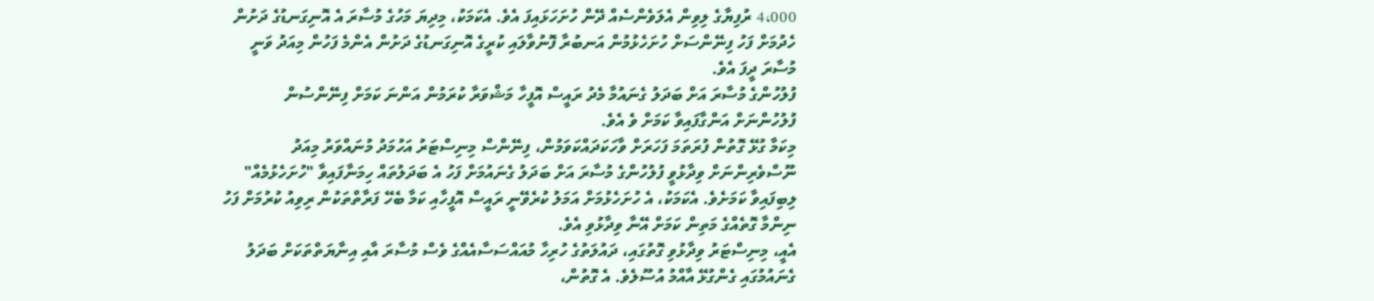4،000 ރުފިޔާގެ ލިވިން އެލަވެންސެއް ދޭން ހުށަހަޅައިފަ އެވެ. އެކަމަކު، މިދިޔަ މަހުގެ މުސާރަ އެ އޮނިގަނޑުގެ ދަށުން ހެދުމަށް ފަހު ފިނޭންސަށް ހުށަހެޅުމުން އަނބުރާ ފޮނުވާލައި ކުރީގެ އޮނިގަނޑުގެ ދަށުން އެންމެ ފަހުން މިއަދު ވަނީ މުސާރަ ދީފަ އެވެ.
ފުލުހުންގެ މުސާރަ އަށް ބަދަލު ގެނައުމާ މެދު ރައީސް އޮފީހާ މަޝްވަރާ ކުރަމުން އަންނަ ކަމަށް ފިނޭންސުން ފުލުހުންނަށް އަންގާފައިވާ ކަމަށް ވެ އެވެ.
މިކަމާ ގުޅޭ ގޮތުން ފުރަތަމަ ފަހަރަށް ވާހަކަދައްކަވަމުން، ފިނޭންސް މިނިސްޓަރު އަހުމަދު މުނައްވަރު މިއަދު ނޫސްވެރިންނަށް ވިދާޅުވީ ފުލުހުންގެ މުސާރަ އަށް ބަދަލު ގެނައުމަށް ފަހު އެ ބަދަލުތައް ހިމަނާފައިވާ "ހުށަހެޅުމެއް" ލިބިފައިވާ ކަމަށެވެ. އެކަމަކު، އެ ހުށަހެޅުމަށް އަމަލު ކުރެވޭނީ ރައީސް އޮފީހާއި ކަމާ ބެހޭ ފަރާތްތަކުން ރިވިއު ކުރުމަށް ފަހު ނިންމާ ގޮތެއްގެ މަތިން ކަމަށް އޭނާ ވިދާޅުވި އެވެ.
އެއީ، މިނިސްޓަރު ވިދާޅުވި ގޮތުގައި، ދައުލަތުގެ ހުރިހާ މުއައްސަސާއެއްގެ ވެސް މުސާރަ އާއި އިނާޔަތްތަކަށް ބަދަލު ގެނައުމުގައި ގެންގުޅޭ އާއްމު އުސޫލެވެ. އެ ގޮތުން،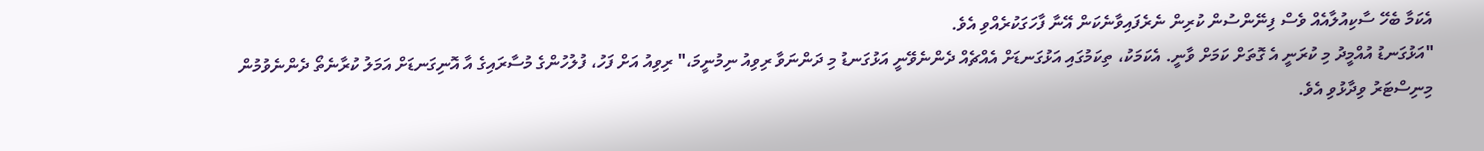އެކަމާ ބެހޭ ސާކިއުލާއެއް ވެސް ފިނޭންސުން ކުރިން ނެރެފައިވާނެކަން އޭނާ ފާހަގަކުރެއްވި އެވެ.
"އަޅުގަނޑު އުއްމީދު މި ކުރަނީ އެ ގޮތަށް ކަމަށް ވާނީ. އެކަމަކު، ތިކަމުގައި އަޅުގަނޑަށް އެއްޗެއް ދެންނެވޭނީ އަޅުގަނޑު މި ދަންނަވާ ރިވިއު ނިމުނީމަ،" ރިވިއު އަށް ފަހު، ފުލުހުންގެ މުސާރައިގެ އާ އޮނިގަނޑަށް އަމަލު ކުރާނެތޯ ދެންނެވުމުން މިނިސްޓަރު ވިދާޅުވި އެވެ.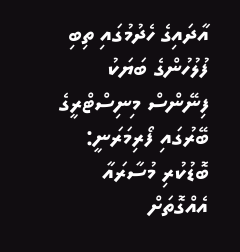އާދައިގެ ހެދުމުގައި ތިބި ފުލުހުންގެ ބަޔަކު ފިނޭންސް މިނިސްޓްރީގެ ބޭރުގައި ފޯރިމަރަނީ: ބޮޑުކުރި މުސާރައާ އެއްގޮތަށް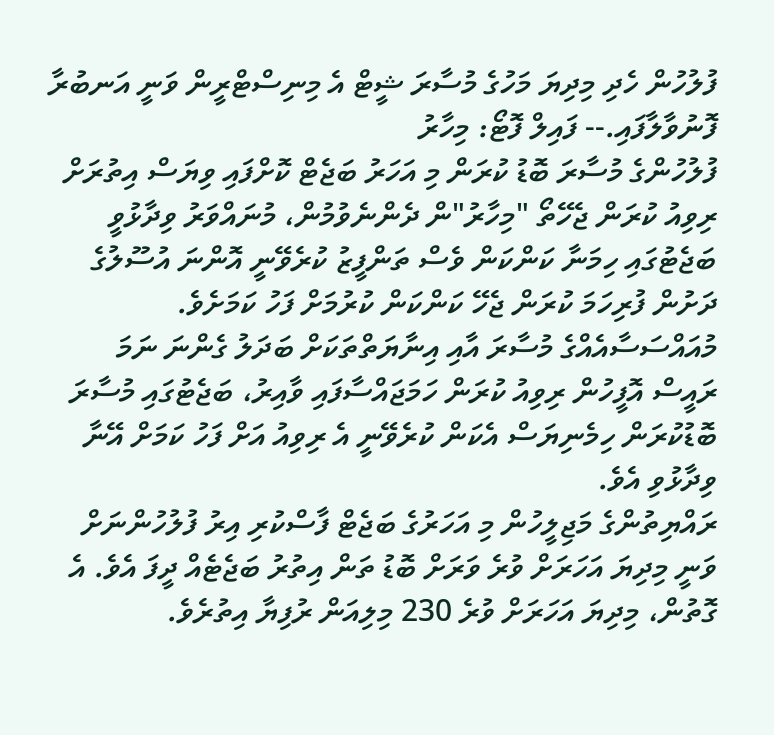ފުލުހުން ހެދި މިދިޔަ މަހުގެ މުސާރަ ޝީޓް އެ މިނިސްޓްރީން ވަނީ އަނބުރާ ފޮނުވާލާފައި.-- ފައިލް ފޮޓޯ: މިހާރު
ފުލުހުންގެ މުސާރަ ބޮޑު ކުރަން މި އަހަރު ބަޖެޓް ކޮށްފައި ވިޔަސް އިތުރަށް ރިވިއު ކުރަން ޖެހޭތޯ "މިހާރު"ން ދެންނެވުމުން، މުނައްވަރު ވިދާޅުވީ ބަޖެޓުގައި ހިމަނާ ކަންކަން ވެސް ތަންފީޒު ކުރެވޭނީ އޮންނަ އުސޫލުގެ ދަށުން ފުރިހަމަ ކުރަން ޖެހޭ ކަންކަން ކުރުމަށް ފަހު ކަމަށެވެ. މުއައްސަސާއެއްގެ މުސާރަ އާއި އިނާޔަތްތަކަށް ބަދަލު ގެންނަ ނަމަ ރައީސް އޮފީހުން ރިވިއު ކުރަން ހަމަޖައްސާފައި ވާއިރު، ބަޖެޓުގައި މުސާރަ ބޮޑުކުރަން ހިމެނިޔަސް އެކަން ކުރެވޭނީ އެ ރިވިއު އަށް ފަހު ކަމަށް އޭނާ ވިދާޅުވި އެވެ.
ރައްޔިތުންގެ މަޖިލީހުން މި އަހަރުގެ ބަޖެޓް ފާސްކުރި އިރު ފުލުހުންނަށް ވަނީ މިދިޔަ އަހަރަށް ވުރެ ވަރަށް ބޮޑު ތަން އިތުރު ބަޖެޓެއް ދީފަ އެވެ. އެ ގޮތުން، މިދިޔަ އަހަރަށް ވުރެ 230 މިލިއަން ރުފިޔާ އިތުރެވެ.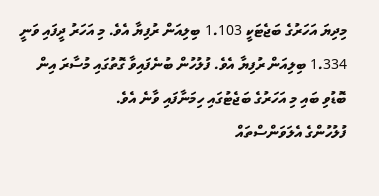މިދިޔަ އަހަރުގެ ބަޖެޓަކީ 1.103 ބިލިއަން ރުފިޔާ އެވެ. މި އަހަރު ދީފައި ވަނީ 1.334 ބިލިއަން ރުފިޔާ އެވެ. ފުލުހުން ބުނެފައިވާ ގޮތުގައި މުސާރަ އިން ބޮޑުވި ބައި މި އަހަރުގެ ބަޖެޓުގައި ހިމަނާފައި ވާނެ އެވެ.
ފުލުހުންގެ އެލަވަންސްތައް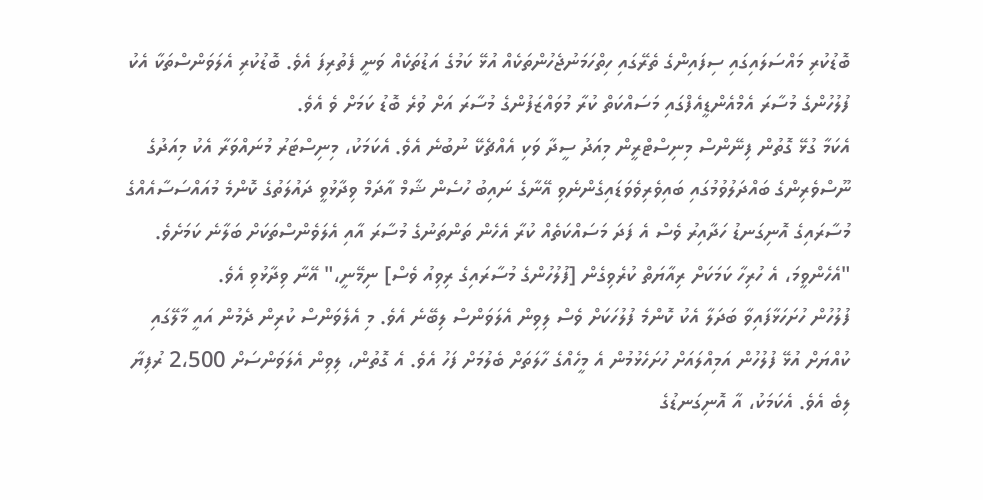ބޮޑުކުރި މައްސަލައިގައި ސިފައިންގެ ތެރޭގައި ހިތްހަމަނުޖެހުންތަކެއް އުޅޭ ކަމުގެ އަޑުތަކެއް ވަނީ ފެތުރިފަ އެވެ. ބޮޑުކުރި އެލަވަންސްތަކާ އެކު ފުލުހުންގެ މުސާރަ އެމްއެންޑީއެފްގައި މަސައްކަތް ކުރާ މުވައްޒަފުންގެ މުސާރަ އަށް ވުރެ ބޮޑު ކަމަށް ވެ އެވެ.
އެކަމާ ގުޅޭ ގޮތުން ފިނޭންސް މިނިސްޓްރީން މިއަދު ސީދާ ވަކި އެއްޗެކޭ ނުބުނެ އެވެ. އެކަމަކު، މިނިސްޓަރު މުނައްވަރާ އެކު މިއަދުގެ ނޫސްވެރިންގެ ބައްދަލުވުމުގައި ބައިވެރިވެވަޑައިގެންނެވި އޭނާގެ ނައިބު ހުސެން ޝާމް އާދަމް ވިދާޅުވީ ދައުލަތުގެ ކޮންމެ މުއައްސަސާއެއްގެ މުސާރައިގެ އޮނިގަނޑު ހަދާއިރު ވެސް އެ ފަދަ މަސައްކަތެއް ކުރާ އެހެން ތަންތަނުގެ މުސާރަ އާއި އެލަވެންސްތަކަށް ބަލާނެ ކަމަށެވެ.
"އެހެންވީމަ، އެ ހުރިހާ ކަމަކަށް ރިއާޔަތް ކުރެވިގެން [ފުލުހުންގެ މުސާރައިގެ ރިވިއު ވެސް] ނިމޭނީ،" އޭނާ ވިދާޅުވި އެވެ.
ފުލުހުން ހުށަހަޅާފައިވާ ބަދަލާ އެކު ކޮންމެ ފުލުހަކަށް ވެސް ލިވިން އެލަވަންސް ލިބޭނެ އެވެ. މި އެލެވަންސް ކުރިން ދެމުން އައީ މާލޭގައި ކުއްޔަށް އުޅޭ ފުލުހުން އަމިއްލައަށް ހުށަހެޅުމުން އެ މީހެއްގެ ހާލަތަށް ބެލުމަށް ފަހު އެވެ. އެ ގޮތުން، ލިވިން އެލަވަންސަށް 2،500 ރުފިޔާ ލިބެ އެވެ. އެކަމަކު، އާ އޮނިގަނޑުގެ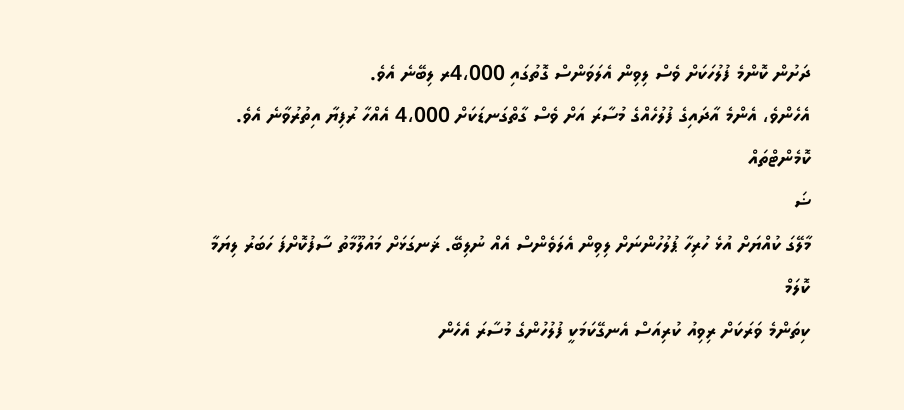ދަށުން ކޮންމެ ފުލުހަކަށް ވެސް ލިވިން އެލަވަންސް ގޮތުގައި 4،000ރ ލިބޭނެ އެވެ.
އެހެންވެ، އެންމެ އާދައިގެ ފުލުހެއްގެ މުސާރަ އަށް ވެސް ގާތްގަނޑަކަށް 4،000 އެއްހާ ރުފިޔާ އިތުރުވާނެ އެވެ.
ކޮމެންޓްތައް
ޟަ
މާލޭގަ ކުއްޔަށް އުޅެ ހުރިހާ ޕުލުހުންނަށް ލިވިން އެލަވެންސް އެއް ނުލިބޭ. ޜަނގަޅަށް މައުލޫމާތު ސާފުކޮށްފަ ހަބަރު ލިޔަމާ
ކޮލަމް
ކިތަންމެ ވަރަކަށް ރިވިއު ކުރިއަސް އެނގޭކަމަކީ ފުލުހުންގެ މުސާރަ އެހެން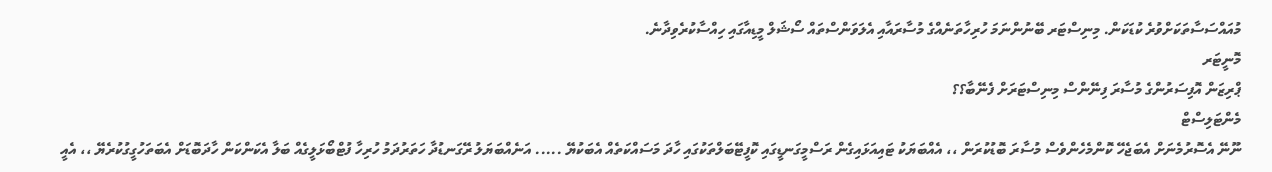މުއައްސަސާތަކަށްވުރެ ކުޑަކަން. މިނިސްޓަރ ބޭނުންނަމަ ހުރިހާތަނެއްގެ މުސާރައާއި އެލަވަންސްތައް ސޯޝަލް މީޑިއާގައި ހިއްސާކުރެވިދާނެ.
މޮނީޓަރ
ޕްރިޒަން އޮފިސަރުންގެ މުސާރަ ފިނޭންސް މިނިސްޓަރަށް ފެނޭބާ؟؟
މެންޓަލިސްޓް
ނޫނޭ އެސޮރުމެނަށް އެބަޖެހޭ ކޮންމެހެންވެސް މުސާރަ ބޮޑުކުރަން ،، އެއްބަޔަކު ޓައިއަޅައިގެން ރަސްމީގަނޑީގައި ކޮފީޓޭބަލްތަކުގައި ހާދަ މަސައްކަތެއް އެބަކުޔޭ ..... އަނެއްބަޔަލު ރޭގަނޑުދާ ހަތަރުދަމު ހުރިހާ ފުޓްބޯޅަލީގެއް ބަލާ އެކަންކަން ހާދަބޮޑަށް އެބަތަހުގީގުކުރެޔޭ ،، އެއީ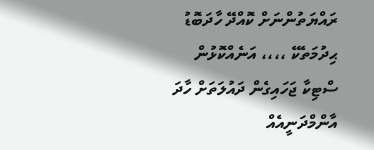ރައްޔަތުންނަށް ކޮއްދޭ ހާދަބޮޑު ޙިދުމަތެކޭ ،،،، އަނެއްކޮޅުން ސްޓިކާ ޖަހައިގެން ދައުލަތަށް ހާދަ އާންމްދަނީއެއް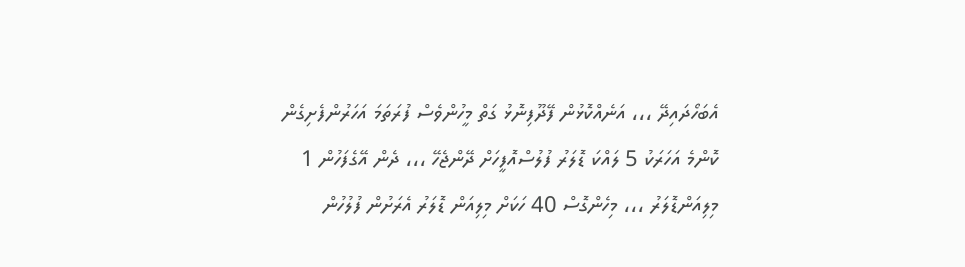އެބަހޯދައިދޭ ،،، އަނެއްކޮޅުން ފޭދޫފިނޮޅު ގަތް މީހުންވެސް ފުރަތަމަ އަހަރުންފެށިގެން ކޮންމެ އަހަރަކު 5 ލައްކަ ޑޮލަރު ފުލުސްއޮފީހަށް ދޭންޖެހޭ ،،، ދެން އޭގެފަހުން 1 މިލިއަންޑޮލަރު ،،، މިހެންގޮސް 40 ހަކަށް މިލިއަން ޑޮލަރު އެރަށުން ފުލުހުން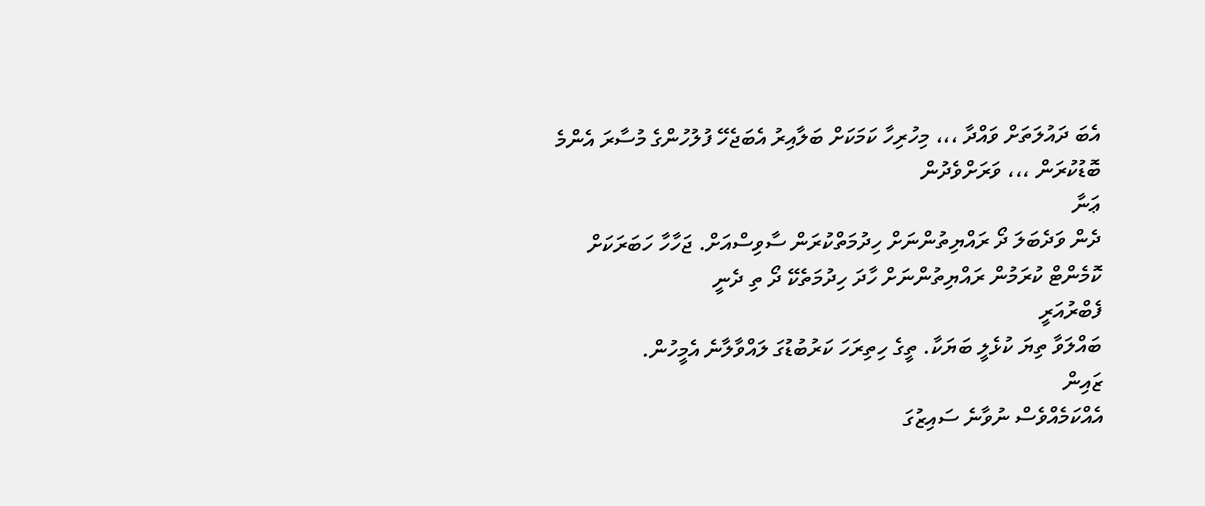އެބަ ދައުލަތަށް ވައްދާ ،،، މިހުރިހާ ކަމަކަށް ބަލާއިރު އެބަޖެހޭ ފުލުހުންގެ މުސާރަ އެންމެ ބޮޑުކުރަން ،،، ވަރަށްވެދުން
ޢަނާ
ދެން ވަދެބަލަ ދޯ ރައްޔިތުންނަށް ހިދުމަތްކުރަން ސާވިސްއަށް. ޖަހާހާ ހަބަރަކަށް ކޮމެންޓް ކުރަމުން ރައްޔިތުންނަށް ހާދަ ހިދުމަތެކޭ ދޯ ތި ދެނީ
ފެބްރުއަރީ
ބައްލަވާ ތިޔަ ކުޅެލީ ބަޔަކާ. ތީގެ ހިތިރަހަ ކަރުބުޑުގަ ލައްވާލާނެ އެމީހުން.
ޒައިން
އެއްކަމެއްވެސް ނުވާނެ ސައިޒުގަ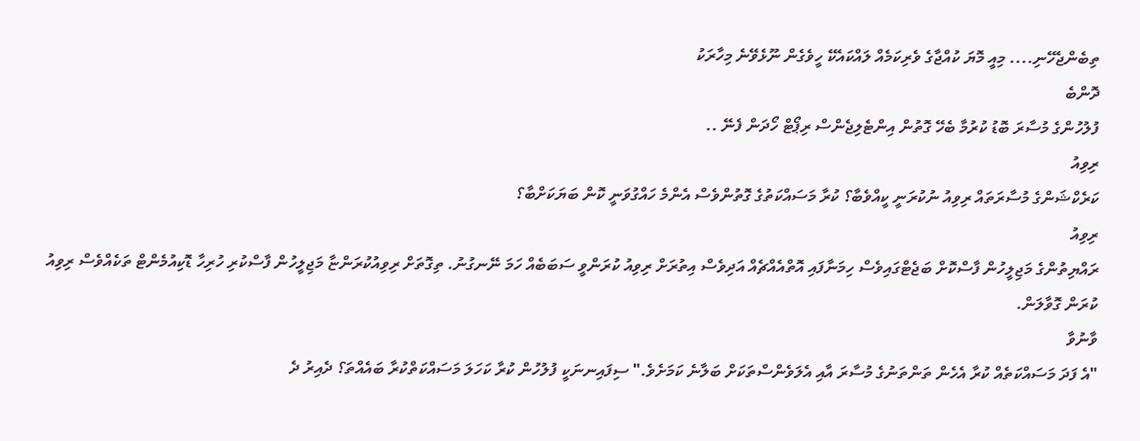ތިބެންޖެހޭނި.... މިއީ މޮޔަ ކުއްޖާގެ ވެރިކަމެއް ލައްކައެކޭ ހީވެގެން ނޫޅެވޭނެ މިހާރަކު
ދޮންބެ
ފުލުހުންގެ މުސާރަ ބޮޑު ކުރުމާ ބެހޭ ގޮތުން އިންޓެލިޖެންސް ރިޕޯޓް ހޯދަން ފެނޭ ..
ރިވިއު
ކަރެކްޝަންގެ މުސާރަތައް ރިވިއު ނުކުރަނީ ކީއްވެބާ؟ ކުރާ މަސައްކަތުގެ ގޮތުންވެސް އެންމެ ހައްގުވަނީ ކޮން ބަޔަކަށްބާ؟
ރިވިއު
ރައްޔިތުންގެ މަޖިލީހުން ފާސްކޮށް ބަޖެޓްގައިވެސް ހިމަނާފައި އޮތްއެއްޗެއް އަދިވެސް އިތުރަށް ރިވިއު ކުރަންވީ ސަބަބެއް ހަމަ ނޭނގުނު. ތިގޮތަށް ރިވިއުކުރަންޏާ މަޖިލީހުން ފާސްކުރި ހުރިހާ ޑޮކިއުމެންޓް ތަކެއްވެސް ރިވިއު ކުރަން ގޮވާލަން.
ވާނުވާ
"އެ ފަދަ މަސައްކަތެއް ކުރާ އެހެން ތަންތަނުގެ މުސާރަ އާއި އެލަވެންސްތަކަށް ބަލާނެ ކަމަށެވެ." ސިފައިނނަކީ ފުލުހުން ކުރާ ކަހަލަ މަސައްކަތްކުރާ ބައެއްތަ؟ ދެއިރު ދެ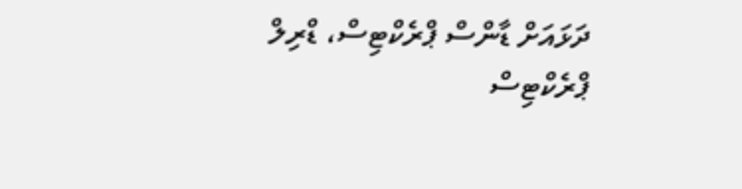ދަޅައަށް ޑާންސް ޕްރެކްޓިސް، ޑްރިލް ޕްރެކްޓިސް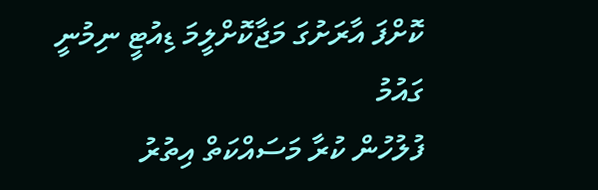ކޮށްފަ އާރަށުގަ މަޖާކޮށްލީމަ ޑިއުޓީ ނިމުނީ
ގައުމު
ފުލުހުން ކުރާ މަސައްކަތް އިތުރު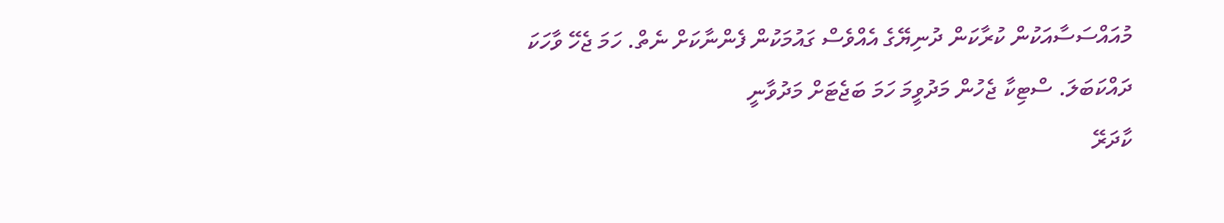މުއައްސަސާއަކުން ކުރާކަން ދުނިޔޭގެ އެއްވެސް ގައުމަކުން ފެންނާކަށް ނެތް. ހަމަ ޖެހޭ ވާހަކަ ދައްކަބަލަ. ސްޓިކާ ޖެހުން މަދުވީމަ ހަމަ ބަޖެޓަށް މަދުވާނީ
ކާދަރޭ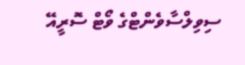ސިވިލްސާވެންޓްގެ ވޯޓް ސޮރީއޭ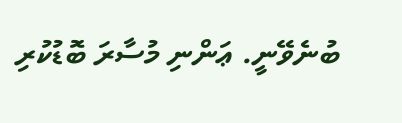ބުނެވޭނީ. ޢަންނި މުސާރަ ބޮޑުކުރި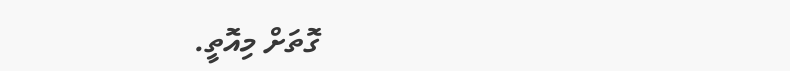ގޮތަށް މިއޮތީ.